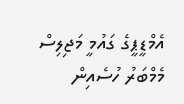އެމްޑީޕީގެ ގައުމީ މަޖިލިސް މެމްބަރު ހުސެއިން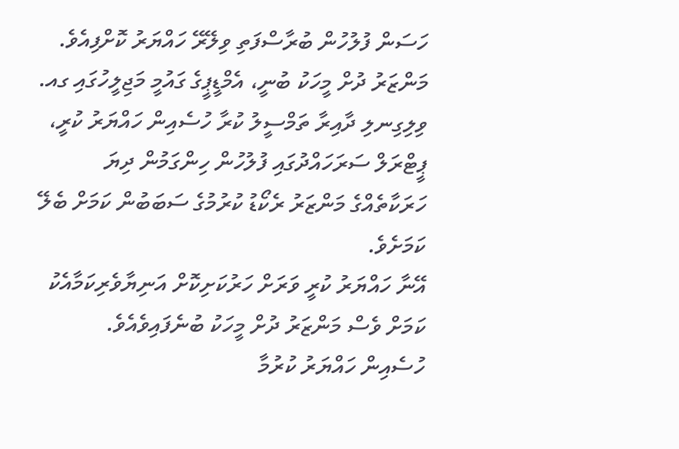ހަސަން ފުލުހުން ބުރާސްފަތި ވިލޭރޭ ހައްޔަރު ކޮށްފިއެވެ.
މަންޒަރު ދުށް މީހަކު ބުނީ، އެމްޑީޕީގެ ގައުމީ މަޖިލީހުގައި ގއ. ވިލިގިނލި ދާއިރާ ތަމްސީލު ކުރާ ހުސެއިން ހައްޔަރު ކުރީ، ޕީޓްރަލް ސަރަހައްދުގައި ފުލުހުން ހިންގަމުން ދިޔަ ހަރަކާތެއްގެ މަންޒަރު ރެކޯޑު ކުރުމުގެ ސަބަބުން ކަމަށް ބެލޭ ކަމަށެވެ.
އޭނާ ހައްޔަރު ކުރީ ވަރަށް ހަރުކަށިކޮށް އަނިޔާވެރިކަމާއެކު ކަމަށް ވެސް މަންޒަރު ދުށް މީހަކު ބުނެފައިވެއެވެ.
ހުސެއިން ހައްޔަރު ކުރުމާ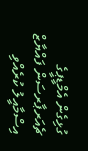ގުޅިގެން އެމްޑީޕީގެ ޗެއަރޕާރސަން ފައްޔާޒް އިސްމާއީލު ކުރެއްވި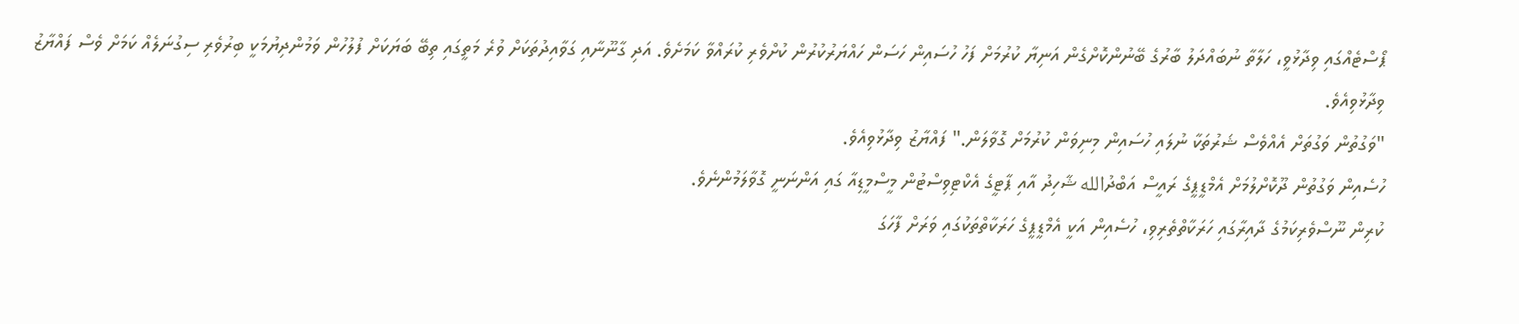ޕޯސްޓެއްގައި ވިދާޅުވީ، ހަލާތާ ނުބައްދަލު ބާރުގެ ބޭނުންކޮށްގެން އަނިޔާ ކުރުމަށް ފަހު ހުސައިން ހަސަން ހައްޔަރުކުރުން ކުށްވެރި ކުރައްވާ ކަމަށެވެ. އަދި ގާނޫނާއި ގަވާއިދުތަކަށް ވުރެ މަތީގައި ތިބޭ ބަޔަކަށް ފުލުހުން ވަމުންދިޔުމަކީ ބިރުވެރި ސިގުނަލެއް ކަމަށް ވެސް ފައްޔާޒު ވިދާޅުވިއެވެ.
"ވަގުތުން ވަގުތަށް އެއްވެސް ޝަރުތަކާ ނުލައި ހުސައިން މިނިވަން ކުރުމަށް ގޮވާލަން." ފައްޔާޒު ވިދާޅުވިއެވެ.
ހުސެއިން ވަގުތުން ދޫކޮށްލުމަށް އެމްޑީޕީގެ ރައީސް އަބްދުالله ޝާހިދު އާއި ޕާޓީގެ އެކްޓިވިސްޓުން މީސްމީޑިއާ ގައި އަންނަނީ ގޮވާލަމުންނެވެ.
ކުރިން ނޫސްވެރިކަމުގެ ދާއިރާގައި ހަރަކާތްތެރިވި، ހުސެއިން އަކީ އެމްޑީޕީގެ ހަރަކާތްތަކުގައި ވަރަށް ފާހަގަ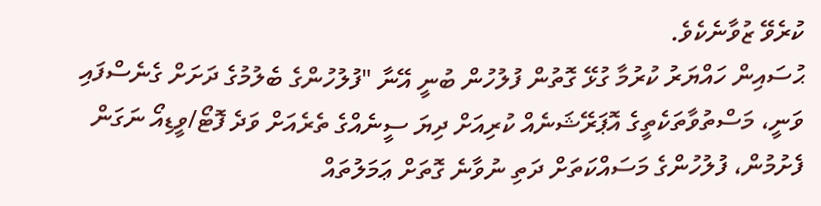ކުރެވޭ ޒުވާނެކެވެ.
ޙުސައިން ހައްޔަރު ކުރުމާ ގުޅޭ ގޮތުން ފުލުހުން ބުނީ އޭނާ "ފުލުހުންގެ ބެލުމުގެ ދަށަށް ގެނެސްފައި ވަނީ، މަސްތުވާތަކެތީގެ އޮޕަރޭޝަނެއް ކުރިއަށް ދިޔަ ސީނެއްގެ ތެރެއަށް ވަދެ ފޮޓޯ/ވީޑިއޯ ނަގަން ފެށުމުން، ފުލުހުންގެ މަސައްކަތަށް ދަތި ނުވާނެ ގޮތަށް ޢަމަލުތައް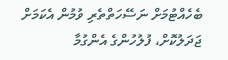ބެހެއްޓުމަށް ނަސޭހަތްތެރި ވުމުން އެކަމަށް ޖަދަލުކޮށް، ފުލުހުންގެ އެންގުމާ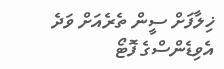ޚިލާފަށް ސީން ތެރެއަށް ވަދެ އެވިޑެންސްގެ ފޮޓޯ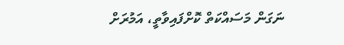ނަގަން މަސައްކަތް ކޮށްފައިވާތީ، އަމުރަށް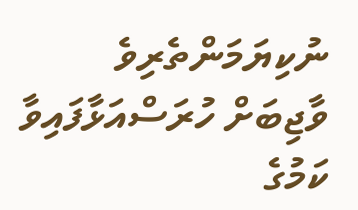ނުކިޔަމަންތެރިވެ ވާޖިބަށް ހުރަސްއަޅާފައިވާ ކަމުގެ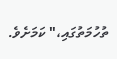ތުހުމަތުގައި،" ކަމަށެވެ.